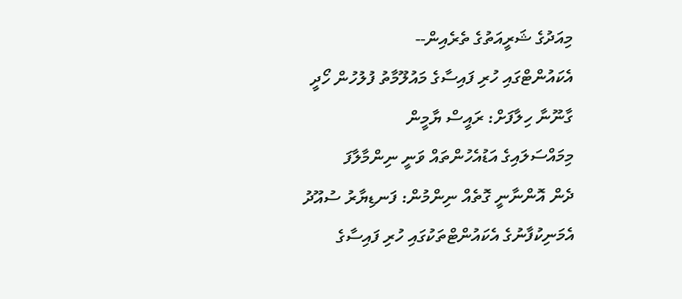މިއަދުގެ ޝަރީއަތުގެ ތެރެއިން--
އެކައުންޓްގައި ހުރި ފައިސާގެ މައުލޫމާތު ފުލުހުން ހޯދީ ގާނޫނާ ހިލާފަށް: ރައީސް ޔާމީން
މިމައްސަލައިގެ އަޑުއެހުންތައް ވަނީ ނިންމާލާފަ
ދެން އޮންނާނީ ގޮތެއް ނިންމުން: ފަނޑިޔާރު ސުއޫދު
އެމަނިކުފާނުގެ އެކައުންޓްތަކުގައި ހުރި ފައިސާގެ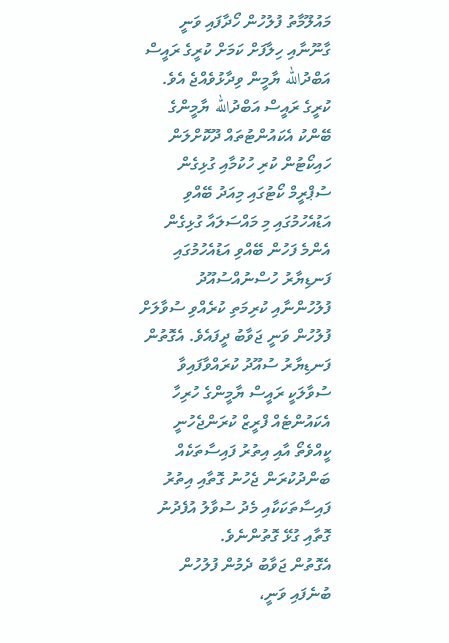މައުލޫމާތު ފުލުހުން ހޯދާފައި ވަނީ ގާނޫނާއި ހިލާފަށް ކަމަށް ކުރީގެ ރައީސް އަބްދުالله ޔާމީން ވިދާޅުވެއްޖެ އެވެ.
ކުރީގެ ރައީސް އަބްދުالله ޔާމީންގެ ބޭންކު އެކައުންޓުތައް ދޫކޮށްލަން ހައިކޯޓުން ކުރި ހުކުމާއި ގުޅިގެން ސުޕްރީމް ކޯޓުގައި މިއަދު ބޭއްވި އަޑުއެހުމުގައި މި މައްސަލައާ ގުޅިގެން އެންމެ ފަހުން ބޭއްވި އަޑުއެހުމުގައި ފަނޑިޔާރު ހުސްނުއްސުއޫދު ފުލުހުންނާއި ކުރިމަތި ކުރެއްވި ސުވާލަށް ފުލުހުން ވަނީ ޖަވާބު ދީފައެވެ. އެގޮތުން ފަނޑިޔާރު ސުއޫދު ކުރައްވާފައިވާ ސުވާލަކީ ރައީސް ޔާމީންގެ ހުރިހާ އެކައުންޓެއް ފްރީޒް ކުރަންޖެހުނީ ކީއްވެތޯ އާއި އިތުރު ފައިސާތަކެއް ބަންދުކުރަން ޖެހުނު ގޮތާއި އިތުރު ފައިސާތަކަކާއި މެދު ސުވާލު އުފެދުނު ގޮތާއި ގުޅޭ ގޮތުންނެވެ.
އެގޮތުން ޖަވާބު ދެމުން ފުލުހުން ބުނެފައި ވަނީ،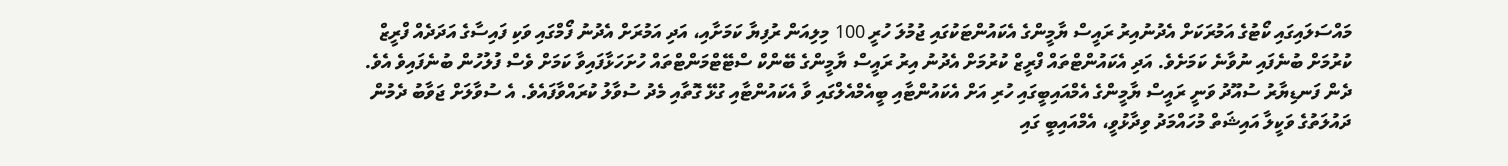މައްސަލައިގައި ކޯޓުގެ އަމުރަކަށް އެދުނުއިރު ރައީސް ޔާމީންގެ އެކައުންޓަކުގައި ޖުމުލަ ހުރީ 100 މިލިއަން ރުފިޔާ ކަމަށާއި، އަދި އަމުރަށް އެދުނު ފޯމްގައި ވަކި ފައިސާގެ އަދަދެއް ފްރީޒް ކުރުމަށް ބުނެފައި ނުވާނެ ކަމަށެވެ. އަދި އެކައުންޓްތައް ފްރީޒް ކުރުމަށް އެދުނު އިރު ރައީސް ޔާމީންގެ ބޭންކް ސްޓޭޓްމަންޓްތައް ހުށަހަޅާފައިވާ ކަމަށް ވެސް ފުލުހުން ބުނެފައިވެ އެވެ.
ދެން ފަނޑިޔާރު ސުއޫދު ވަނީ ރައީސް ޔާމީންގެ އެމްއައިބީގައި ހުރި އަށް އެކައުންޓާއި ބީއެމްއެލްގައި ވާ އެކައުންޓާއި ގުޅޭ ގޮތާއި މެދު ސުވާލު ކުރައްވާފައެވެ. އެ ސުވާލަށް ޖަވާބު ދެމުން ދައުލަތުގެ ވަކީލާ އައިޝަތް މުހައްމަދު ވިދާޅުވީ، އެމްއައިބީ ގައި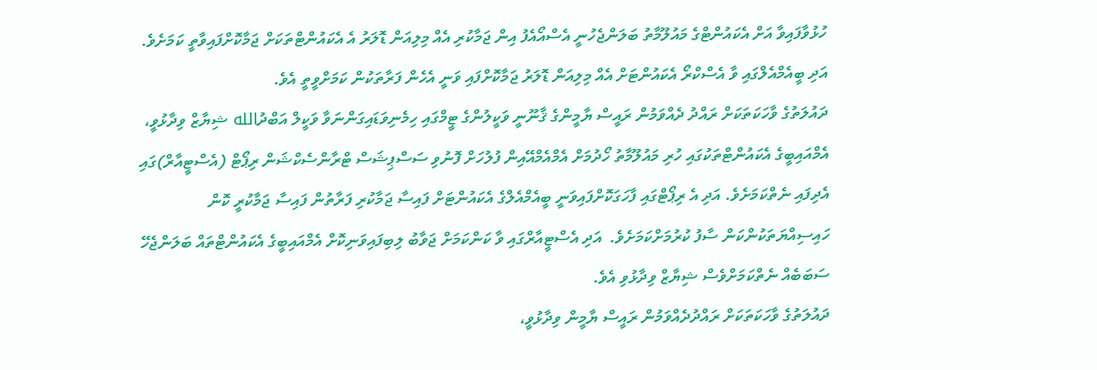ހުޅުވާފައިވާ އަށް އެކައުންޓްގެ މައުލޫމާތު ބަލަންޖެހުނީ އެސްއޯއެފު އިން ޖަމާކުރި އެއް މިލިއަން ޑޮލަރު އެ އެކައުންޓްތަކަށް ޖަމާކޮށްފައިވާތީ ކަމަށެވެ. އަދި ބީއެމްއެލްގައި ވާ އެސްކްރޯ އެކައުންޓަށް އެއް މިލިއަން ޑޮލަރު ޖަމާކޮށްފައި ވަނީ އެހެން ފަރާތަކުން ކަމަށްވީތީ އެވެ.
ދައުލަތުގެ ވާހަކަތަކަށް ރައްދު ދެއްވަމުން ރައީސް ޔާމީންގެ ޤާނޫނީ ވަކީލުންގެ ޓީމްގައި ހިމެނިވަޑައިގަންނަވާ ވަކީލް އަބްދުالله ޝިޔާޒް ވިދާޅުވީ، އެމްއައިބީގެ އެކައުންޓްތަކުގައި ހުރި މައުލޫމާތު ހޯދުމަށް އެމްއެމްއޭއިން ފުލުހަށް ފޮނުވި ސަސްޕިޝަސް ޓްރާންސެކްޝަން ރިޕޯޓް (އެސްޓީއާރް)ގައި އެދިފައި ނެތްކަމަށެވެ. އަދި އެ ރިޕޯޓްގައި ފާހަގަކޮށްފައިވަނީ ބީއެމްއެލްގެ އެކައުންޓަށް ފައިސާ ޖަމާކުރި ފަރާތުން ފައިސާ ޖަމާކުރީ ކޮން ހައިސިއްޔަތަކުންކަން ސާފު ކުރުމަށްކަމަށެވެ.  އަދި އެސްޓީއާރްގައި ވާ ކަންކަމަށް ޖަވާބު ލިބިފައިވަނިކޮށް އެމްއައިބީގެ އެކައުންޓްތައް ބަލަންޖެހޭ ސަބަބެއް ނެތްކަމަށްވެސް ޝިޔާޒް ވިދާޅުވި އެވެ.
ދައުލަތުގެ ވާހަކަތަކަށް ރައްދުދެއްވަމުން ރައީސް ޔާމީން ވިދާޅުވީ،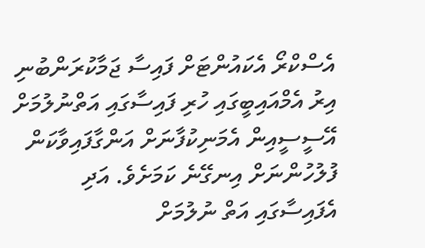އެސްކްރޯ އެކައުންޓަށް ފައިސާ ޖަމާކުރަންބުނި އިރު އެމްއައިބީގައި ހުރި ފައިސާގައި އަތްނުލުމަށް އޭސީސީއިން އެމަނިކުފާނަށް އަންގާފައިވާކަން ފުލުހުންނަށް އިނގޭނެ ކަމަށެވެ. އަދި އެފައިސާގައި އަތް ނުލުމަށް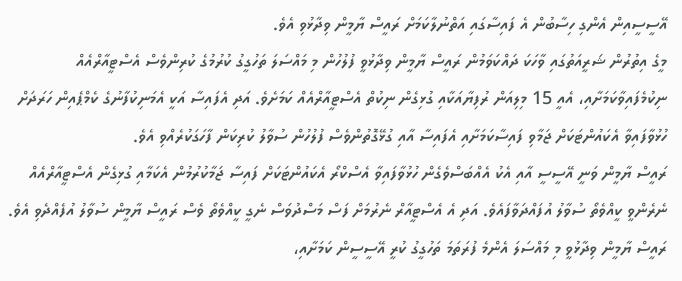އޭސީސީއިން އެންގި ހިސާބުން އެ ފައިސާގައި އަތްނުލާކަމަށް ރައީސް ޔާމީން ވިދާޅުވި އެވެ.
މީގެ އިތުރުން ޝަރީއަތުގައި ވާހަކަ ދައްކަވަމުން ރައީސް ޔާމީން ވިދާޅުވީ ފުލުހުން މި މައްސަލަ ތަހުގީގު ކުރުމުގެ ކުރިންވެސް އެސްޓީއާރްއެއް ނިކުމެފައިވާކަމަށާއި، އެއީ 15 މިލިއަން ރުފިޔާއަކާއި ގުޅިގެން ނިކުތް އެސްޓީއާރްއެއް ކަމަށެވެ. އަދި އެފައިސާ އަކީ އެމަނިކުފާނުގެ ކެމްޕެއިން ހަރަދަށް ހުޅުވާފައިވާ އެކައުންޓަކަށް ޖަމާވި ފައިސާކަމަށާއި އެފައިސާ އާއި ގުޅޭގޮތުންވެސް ފުލުހުން ސުވާލު ކުރިކަން ފާހަގަކުރެއްވި އެވެ.
ރައީސް ޔާމީން ވަނީ އޭސީސީ އާއި އެކު އެއްބަސްވެގެން ހުޅުވާފައިވާ އެސްކްރޯ އެކައުންޓަކަށް ފައިސާ ޖަމާކުރުމުން އެކަމާއި ގުޅިގެން އެސްޓީއާރްއެއް ނެރެންވީ ކީއްވެތޯ ސުވާލު އުފައްދަވާފައެވެ. އަދި އެ އެސްޓީއާރް ނެރުމަށް ފަސް މަސްދުވަސް ނެގީ ކީއްވެތޯ ވެސް ރައީސް ޔާމީން ސުވާލު އުފެއްދެވި އެވެ. ރައީސް ޔާމީން ވިދާޅުވީ މި މައްސަލަ އެންމެ ފުރަތަމަ ތަހުގީގު ކުރީ އޭސީސީން ކަމަށާއި،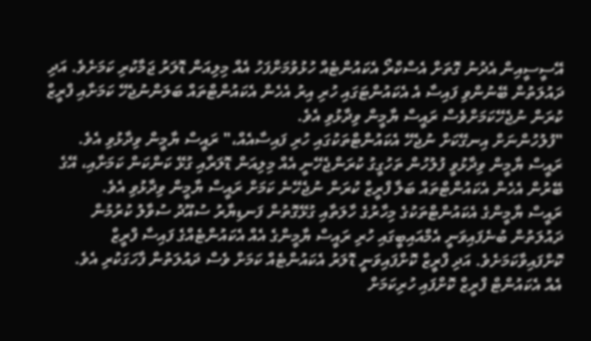އޭސީސީއިން އެދުނު ގޮތަށް އެސްކްރޯ އެކައުންޓެއް ހުޅުވުމަށްފަހު އެއް މިލިއަން ޑޮލަރު ޖަމާކުރި ކަމަށެވެ. އަދި ދައުލަތުން ބޭނުންވި ފައިސާ އެ އެކައުންޓަގައި ހުރި އިރު އެހެން އެކައުންޓްތައް ބަލަންނުޖެހޭ ކަމަށާއި ފްރީޒް ކުރަން ނުޖެހޭކަމަށްވެސް ރައީސް ޔާމީން ވިދާޅުވި އެވެ.
"ފުލުހުންނަށް އިނގޭކަށް ނުޖެހޭ އެކައުންޓްތަކުގައި ހުރި ފައިސާއެއް،" ރައީސް ޔާމީން ވިދާޅުވި އެވެ.
ރައީސް ޔާމީން ވިދާޅުވީ ފުލުހުން ތަހުގީގު ކުރަންޖެހޭނީ އެއް މިލިއަން ޑޮލަރާއި ގުޅޭ ކަންކަން ކަމަށާއި، އޭގެ ބޭރުން އެހެން އެކައުންޓްތައް ބަލާ ފްރީޒް ކުރަން ނުޖެހޭނެ ކަމަށް ރައީސް ޔާމީން ވިދާޅުވި އެވެ.
ރައީސް ޔާމީންގެ އެކައުންޓްތަކުގެ މިހާރުގެ ހާލަތާއި ގުޅޭގޮތުން ފަނޑިޔާރު ސުއޫދު ސުވާލު ކުރުމުން ދައުލަތުން ބުނެފައިވަނީ އެމްއައިބީގައި ހުރި ރައީސް ޔާމީންގެ އެއް އެކައުންޓެއްގެ ފައިސާ ފްރީޒް ކޮށްފައިވާކަމަށެވެ. އަދި ފްރީޒް ކޮށްފައިވަނީ ޑޮލަރު އެކައުންޓެއް ކަމަށް ވެސް ދައުލަތުން ފާހަގަކުރި އެވެ.
އެއް އެކައުންޓް ފްރީޒް ކޮށްފައި ހުރިކަމަށް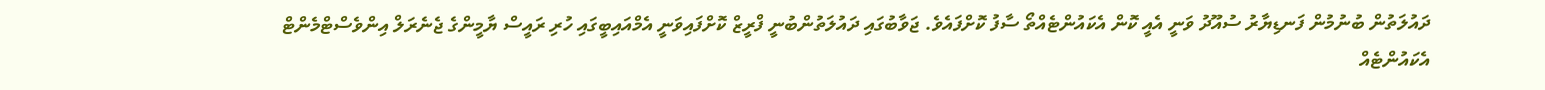ދައުލަތުން ބުނުމުން ފަނޑިޔާރު ސުއޫދު ވަނީ އެއީ ކޮން އެކައުންޓެއްތޯ ސާފު ކޮށްފައެވެ. ޖަވާބުގައި ދައުލަތުންބުނީ ފްރީޒް ކޮށްފައިވަނީ އެމްއައިބީގައި ހުރި ރައީސް ޔާމީންގެ ޖެނެރަލް އިންވެސްޓްމެންޓް އެކައުންޓެއް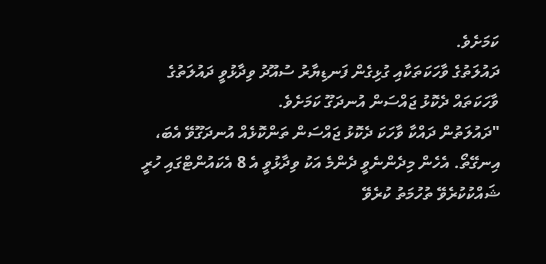ކަމަށެވެ.
ދައުލަތުގެ ވާހަކަތަކާއި ގުޅިގެން ފަނޑިޔާރު ސުއޫދު ވިދާޅުވީ ދައުލަތުގެ ވާހަކަތައް ދެކޮޅު ޖައްސަން އުނދަގޫ ކަމަށެވެ.
"ދައުލަތުން ދައްކާ ވާހަކަ ދެކޮޅު ޖައްސަން ތަންކޮޅެއް އުނދަގޫވޭ އެބަ، އިނގޭތޯ. އެހެން މިދެންނެވީ ދެންމެ އަކު ވިދާޅުވީ އެ 8 އެކައުންޓްގައި ހުރީ ޝައްކުކުރެވޭ ތުހުމަތު ކުރެވޭ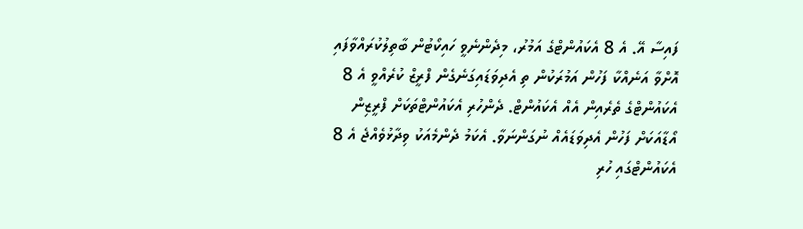ފައިސާ އޭ. އެ 8 އެކައުންޓްގެ އަމުރު، މިދެންނެވީ ހައިކޯޓުން ބާތިލުކުރައްވާފައި އޮށްވާ އަނެއްކާ ފަހުން އަމުރަކުން ތި އެދިވަޑައިގަނެގެން ފްރީޒް ކުރެއްވީ އެ 8 އެކައުންޓްގެ ތެރެއިން އެއް އެކައުންޓް. ދެންހުރި އެކައުންޓްތަކަށް ފްރީޒިން އޯޑާއަކަށް ފަހުން އެދިވަޑައެއް ނުގަންނަވާ. އެކަމު ދެންމެއަކު ވިދާޅުވެއްޖެ އެ 8 އެކައުންޓްގައި ހުރި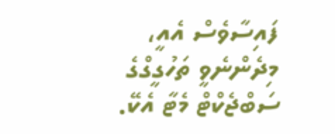ފައިސާވެސް އެއީ، މިދެންނެވީ ތަހުގީގްގެ ސަބްޖެކްޓް މެޓާ އެކޭ.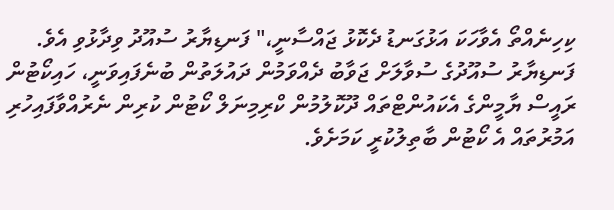ކިހިނެއްތޯ އެވާހަކަ އަޅުގަނޑު ދެކޮޅު ޖައްސާނީ،" ފަނޑިޔާރު ސުއޫދު ވިދާޅުވި އެވެ.
ފަނޑިޔާރު ސުއޫދުގެ ސުވާލަށް ޖަވާބު ދެއްވަމުން ދައުލަތުން ބުނެފައިވަނީ، ހައިކޯޓުން ރައީސް ޔާމީންގެ އެކައުންޓްތައް ދޫކޮލުމުން ކްރިމިނަލް ކޯޓުން ކުރިން ނެރުއްވާފައިހުރި އަމުރުތައް އެ ކޯޓުން ބާތިލުކުރީ ކަމަށެވެ.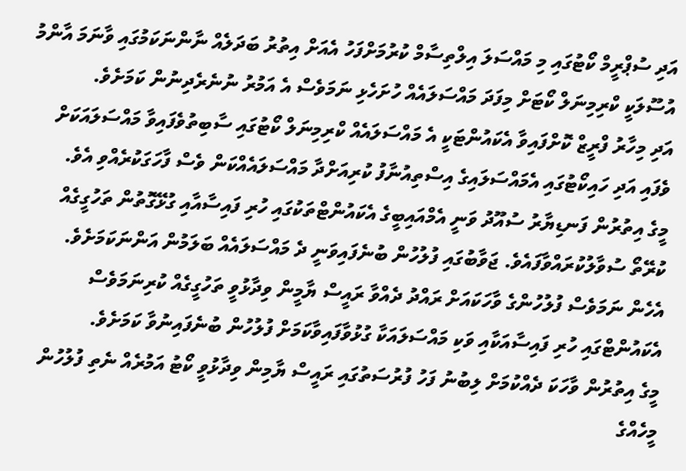އަދި ސުޕްރީމް ކޯޓުގައި މި މައްސަލަ އިލްތިސާމް ކުރުމަށްފަހު އެއަށް އިތުރު ބަދަލެއް ނާންނަކަމުގައި ވާނަމަ އާންމު އުސޫލަކީ ކްރިމިނަލް ކޯޓަށް މިފަދަ މައްސަލައެއް ހުށަހެޅި ނަމަވެސް އެ އަމުރު ނުނެރެދިނުން ކަމަށެވެ.
އަދި މިހާރު ފްރީޒް ކޮށްފައިވާ އެކައުންޓަކީ އެ މައްސަލައެއް ކްރިމިނަލް ކޯޓުގައި ސާބިތުވެފައިވާ މައްސަލައަކަށް ވެފައި އަދި ހައިކޯޓުގައި އެމައްސަލައިގެ އިސްތިއުނާފު ކުރިއަށްދާ މައްސަލައެއްކަން ވެސް ފާހަގަކުރެއްވި އެވެ.
މީގެ އިތުރުން ފަނޑިޔާރު ސުއޫދު ވަނީ އެމްއައިބީގެ އެކައުންޓްތަކުގައި ހުރި ފައިސާއާއި ގުޅޭގޮތުން ތަހުގީގެއް ކުރޭތޯ ސުވާލުކުރައްވާފައެވެ. ޖަވާބުގައި ފުލުހުން ބުނެފައިވަނީ ދެ މައްސަލައެއް ބަލަމުން އަންނަކަމަށެވެ. އެހެން ނަމަވެސް ފުލުހުންގެ ވާހަކައަށް ރައްދު ދެއްވާ ރައީސް ޔާމީން ވިދާޅުވީ ތަހުގީގެއް ކުރިނަމަވެސް އެކައުންޓްގައި ހުރި ފައިސާއަކާއި ވަކި މައްސަލައަކާ ގުޅުވާފައިވާކަމަށް ފުލުހުން ބުނެފައިނުވާ ކަމަށެވެ.
މީގެ އިތުރުން ވާހަކަ ދެއްކުމަށް ލިބުނު ފަހު ފުރުސަތުގައި ރައީސް ޔާމިން ވިދާޅުވީ ކޯޓު އަމުރެއް ނެތި ފުލުހުން މީހެއްގެ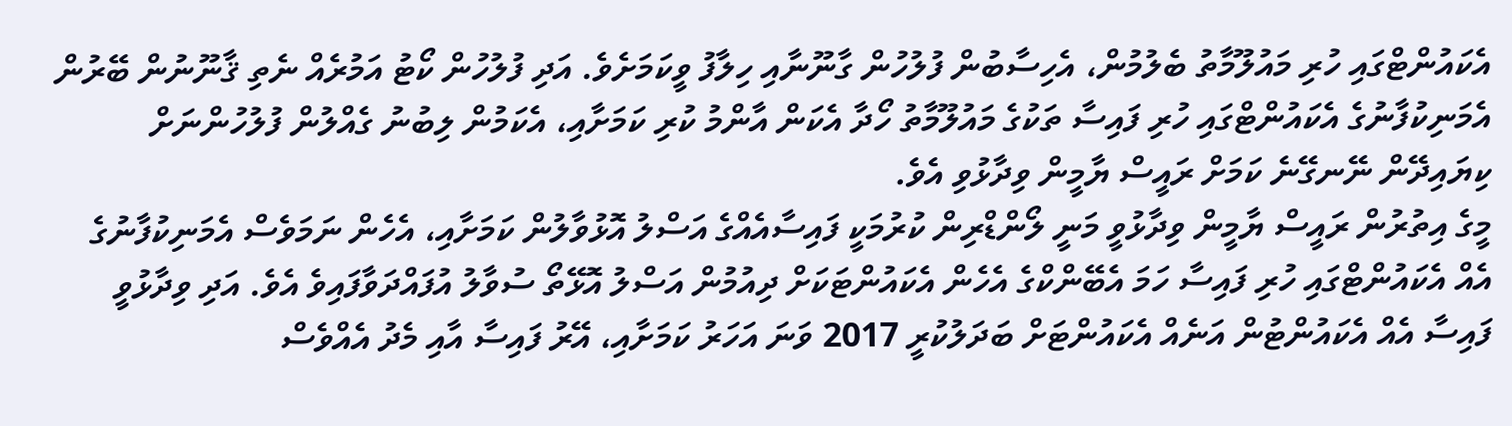އެކައުންޓްގައި ހުރި މައުލޫމާތު ބެލުމުން، އެހިސާބުން ފުލުހުން ގާނޫނާއި ހިލާފު ވީކަމަށެވެ. އަދި ފުލުހުން ކޯޓު އަމުރެއް ނެތި ޤާނޫނުން ބޭރުން އެމަނިކުފާނުގެ އެކައުންޓްގައި ހުރި ފައިސާ ތަކުގެ މައުލޫމާތު ހޯދާ އެކަން އާންމު ކުރި ކަމަށާއި، އެކަމުން ލިބުނު ގެއްލުން ފުލުހުންނަށް ކިޔައިދޭން ނޭނގޭނެ ކަމަށް ރައީސް ޔާމީން ވިދާޅުވި އެވެ.
މީގެ އިތުރުން ރައީސް ޔާމީން ވިދާޅުވީ މަނީ ލޯންޑްރިން ކުރުމަކީ ފައިސާއެއްގެ އަސްލު އޮޅުވާލުން ކަމަށާއި، އެހެން ނަމަވެސް އެމަނިކުފާނުގެ އެއް އެކައުންޓްގައި ހުރި ފައިސާ ހަމަ އެބޭންކްގެ އެހެން އެކައުންޓަކަށް ދިއުމުން އަސްލު އޮޅޭތޯ ސުވާލު އުފައްދަވާފައިވެ އެވެ. އަދި ވިދާޅުވީ ފައިސާ އެއް އެކައުންޓުން އަނެއް އެކައުންޓަށް ބަދަލުކުރީ 2017 ވަނަ އަހަރު ކަމަށާއި، އޭރު ފައިސާ އާއި މެދު އެއްވެސް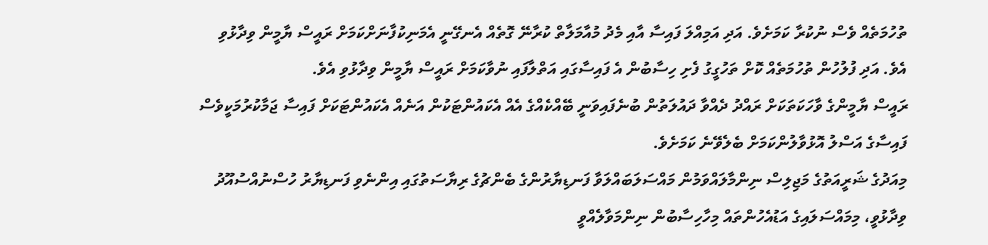ތުހުމަތެއް ވެސް ނުކުރާ ކަމަށެވެ. އަދި އަމިއްލަ ފައިސާ އާއި މެދު މުއާމަލާތް ކުރާނޭ ގޮތެއް އެނގޭނީ އެމަނިކުފާނަށްކަމަށް ރައީސް ޔާމީން ވިދާޅުވި އެވެ. އަދި ފުލުހުން ތުހުމަތެއް ކޮށް ތަހުގީގު ފެށި ހިސާބުން އެ ފައިސާގައި އަތްލާފައި ނުވާކަމަށް ރައީސް ޔާމީން ވިދާޅުވި އެވެ.
ރައީސް ޔާމީންގެ ވާހަކަތަކަށް ރައްދު ދެއްވާ ދައުލަތުން ބުނެފައިވަނީ ބޭއްކެއްގެ އެއް އެކައުންޓަކުން އަނެއް އެކައުންޓަކަށް ފައިސާ ޖަމާކުރުމަކީވެސް ފައިސާގެ އަސްލު އޮޅުވާލުންކަމަށް ބެލެވޭނެ ކަމަށެވެ.
މިއަދުގެ ޝަރީއަތުގެ މަޖިލިސް ނިންމާލައްވަމުން މައްސަލަބައްލަވާ ފަނޑިޔާރުންގެ ބެންޗުގެ ރިޔާސަތުގައި އިންނެވި ފަނޑިޔާރު ހުސްނުއްސުއޫދު ވިދާޅުވީ، މިމައްސަލައިގެ އަޑުއެހުންތައް މިހާހިސާބުން ނިންމަވާލެއްވީ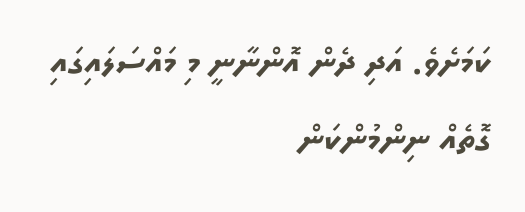ކަމަށެވެ. އަދި ދެން އޮންނާނީ މި މައްސަލައިގައި ގޮތެއް ނިންމުންކަން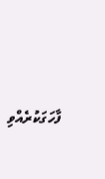ފާހަގަކުރެއްވި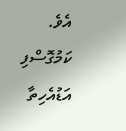އެވެ.
ކަމުގޮސްފި
އަޑުއެހިތާ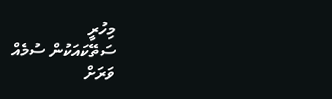މިހުރީ
ސަތޭކައަކުން ސުމެއް
ވަރަށް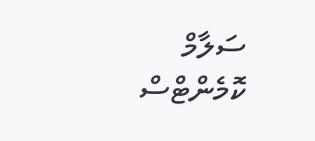ސަލާމް
ކޮމެންޓްސް